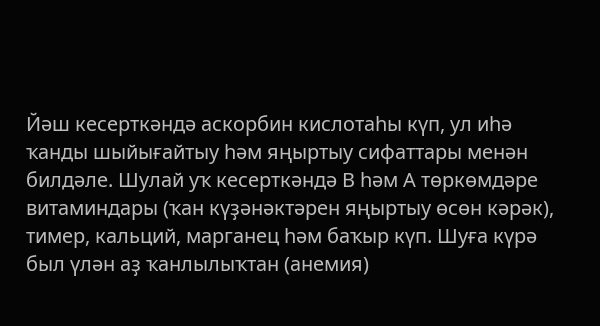Йәш кесерткәндә аскорбин кислотаһы күп, ул иһә ҡанды шыйығайтыу һәм яңыртыу сифаттары менән билдәле. Шулай уҡ кесерткәндә В һәм А төркөмдәре витаминдары (ҡан күҙәнәктәрен яңыртыу өсөн кәрәк), тимер, кальций, марганец һәм баҡыр күп. Шуға күрә был үлән аҙ ҡанлылыҡтан (анемия)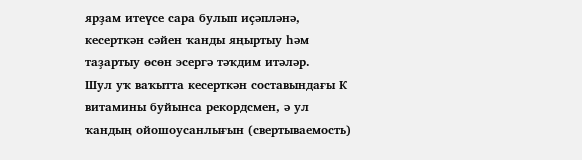ярҙам итеүсе сара булып иҫәпләнә, кесерткән сәйен ҡанды яңыртыу һәм таҙартыу өсөн эсергә тәҡдим итәләр.
Шул уҡ ваҡытта кесерткән составындағы К витамины буйынса рекордсмен, ә ул ҡандың ойошоусанлығын (свертываемость)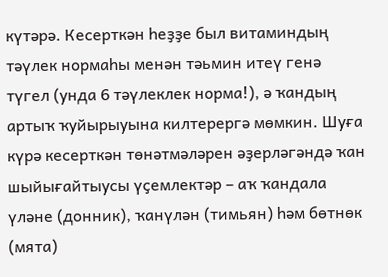күтәрә. Кесерткән һеҙҙе был витаминдың тәүлек нормаһы менән тәьмин итеү генә түгел (унда 6 тәүлеклек норма!), ә ҡандың артыҡ ҡуйырыуына килтерергә мөмкин. Шуға күрә кесерткән төнәтмәләрен әҙерләгәндә ҡан шыйығайтыусы үҫемлектәр – аҡ ҡандала үләне (донник), ҡанүлән (тимьян) һәм бөтнөк (мята)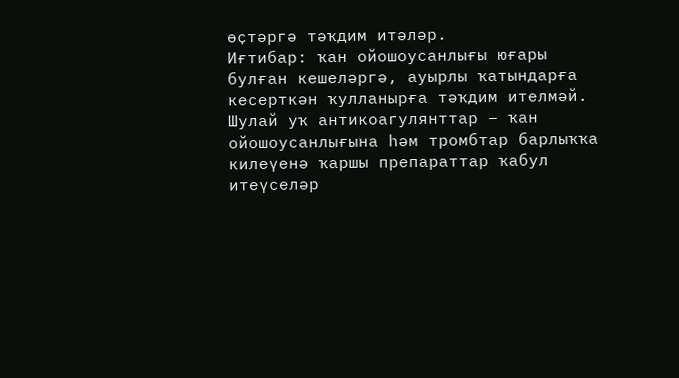өҫтәргә тәҡдим итәләр.
Иғтибар: ҡан ойошоусанлығы юғары булған кешеләргә, ауырлы ҡатындарға кесерткән ҡулланырға тәҡдим ителмәй. Шулай уҡ антикоагулянттар – ҡан ойошоусанлығына һәм тромбтар барлыҡҡа килеүенә ҡаршы препараттар ҡабул итеүселәр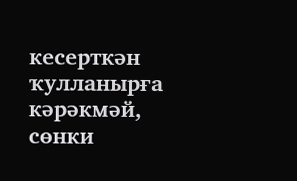кесерткән ҡулланырға кәрәкмәй, сөнки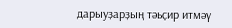дарыуҙарҙың тәьҫир итмәү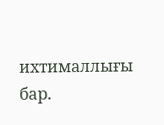ихтималлығы бар.